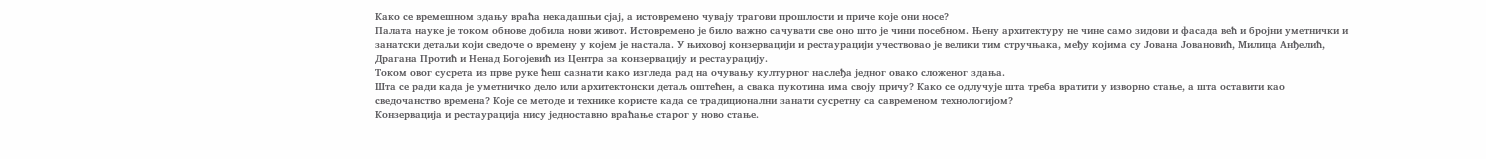Како се времешном здању враћа некадашњи сјај, а истовремено чувају трагови прошлости и приче које они носе?
Палата науке је током обнове добила нови живот. Истовремено је било важно сачувати све оно што је чини посебном. Њену архитектуру не чине само зидови и фасада већ и бројни уметнички и занатски детаљи који сведоче о времену у којем је настала. У њиховој конзервацији и рестаурацији учествовао је велики тим стручњака, међу којима су Јована Јовановић, Милица Анђелић, Драгана Протић и Ненад Богојевић из Центра за конзервацију и рестаурацију.
Током овог сусрета из прве руке ћеш сазнати како изгледа рад на очувању културног наслеђа једног овако сложеног здања.
Шта се ради када је уметничко дело или архитектонски детаљ оштећен, а свака пукотина има своју причу? Како се одлучује шта треба вратити у изворно стање, а шта оставити као сведочанство времена? Које се методе и технике користе када се традиционални занати сусретну са савременом технологијом?
Конзервација и рестаурација нису једноставно враћање старог у ново стање.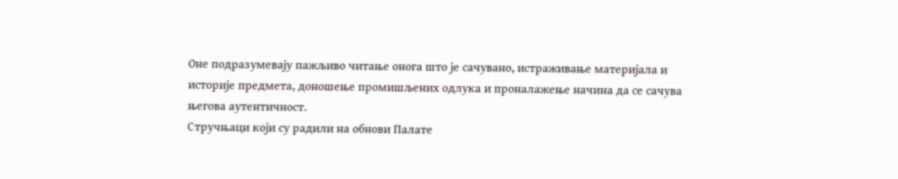Оне подразумевају пажљиво читање онога што је сачувано, истраживање материјала и историје предмета, доношење промишљених одлука и проналажење начина да се сачува његова аутентичност.
Стручњаци који су радили на обнови Палате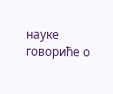науке говориће о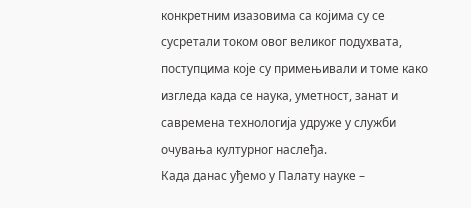конкретним изазовима са којима су се сусретали током овог великог подухвата, поступцима које су примењивали и томе како изгледа када се наука, уметност, занат и савремена технологија удруже у служби очувања културног наслеђа.
Када данас уђемо у Палату науке –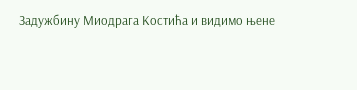Задужбину Миодрага Костића и видимо њене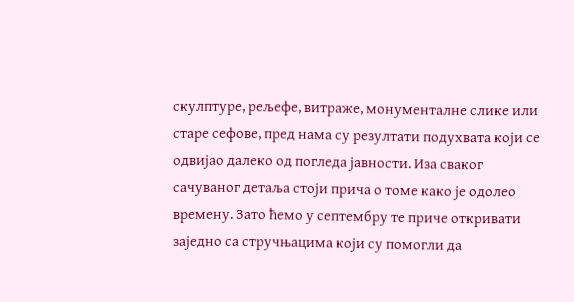скулптуре, рељефе, витраже, монументалне слике или старе сефове, пред нама су резултати подухвата који се одвијао далеко од погледа јавности. Иза сваког сачуваног детаља стоји прича о томе како је одолео времену. Зато ћемо у септембру те приче откривати заједно са стручњацима који су помогли да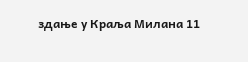здање у Краља Милана 11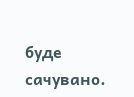буде сачувано.